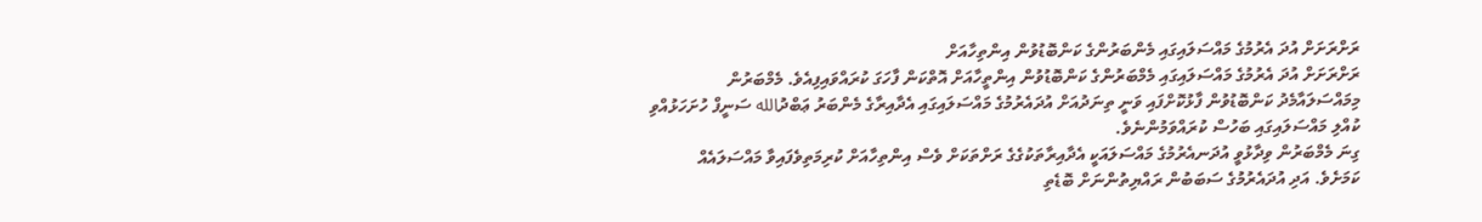ރަށްރަށަށް އުދަ އެރުމުގެ މައްސަލައިގައި މެންބަރުންގެ ކަންބޮޑުވުން އިންތިހާއަށް
ރަށްރަށަށް އުދަ އެރުމުގެ މައްސަލައިގައި މެމްބަރުންގެ ކަންބޮޑުވުން އިންތީހާއަށް އޮތްކަން ފާހަގަ ކުރައްވައިފިއެވެ. މެމްބަރުން މިމައްސަލައާމެދު ކަންބޮޑުވުން ފާޅުކޮށްފައި ވަނީ ތިނަދުއަށް އުދައެރުމުގެ މައްސަލައިގައި އެދާއިރާގެ މެންބަރު ޢަބްދުالله ސަނީފް ހުށަހަޅުއްވި ކުއްލި މައްސަލައިގައި ބަހުސް ކުރައްވަމުންނެވެ.
ގިނަ މެމްބަރުން ވިދާޅުވީ އުދަނއެރުމުގެ މައްސަލައަކީ އެދާއިރާތަކުގެގެ ރަށްތަކަށް ވެސް އިންތިހާއަށް ކުރިމަތިވެފައިވާ މައްސަލައެއް ކަމަށެވެ. އަދި އުދައެރުމުގެ ސަބަބުން ރައްޔިތުންނަށް ބޮޑެތި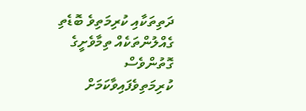ދަތިތަކާއި ކުރިމަތިވެ ބޮޑެތި ގެއްލުންތަކެއް ތިމާވެށީގެ ގޮތުންވެސް ކުރިމަތިވެފައިވާކަމަށް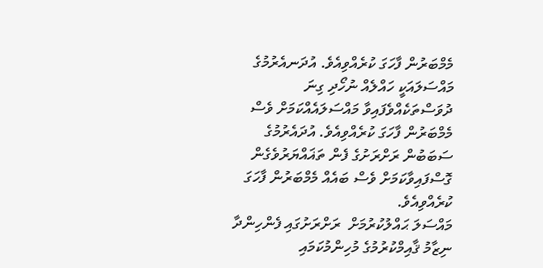މެމްބަރުން ފާހަގަ ކުރެއްވިއެވެ. އުދަނއެރުމުގެ މައްސަލައަކީ ހައްލެއް ނުހޯދި ގިނަ ދުވަސްތަކެއްވެފައިވާ މައްސަލައެއްކަމަށް ވެސް މެމްބަރުން ފާހަގަ ކުރެއްވިއެވެ. އުދައެރުމުގެ ސަބަބުން ރަށްރަށުގެ ފެން ތަޣައްޔަރުވެގެން ގޮސްފައިވާކަމަށް ވެސް ބައެއް މެމްބަރުން ފާހަގަ ކުރެއްވިއެވެ.
މައްސަލަ ޙައްލުކުރުމަށް  ރަށްރަށުގައި ފެންހިންދާ ނިޒާމު ޤާއިމްކުރުމުގެ މުހިންމުކަމައި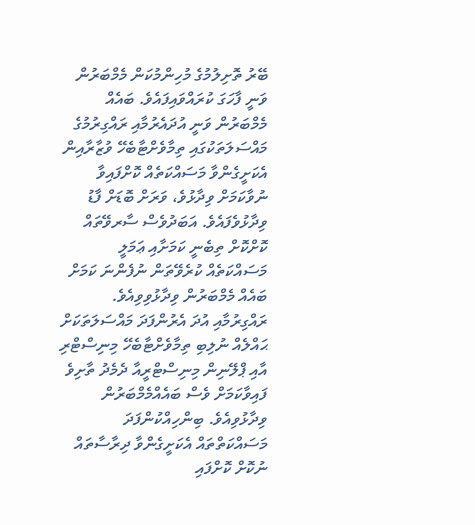ބޭރު ތޮށިލުމުގެ މުހިންމުކަން މެމްބަރުން ވަނީ ފާހަގަ ކުރައްވައިފައެވެ. ބައެއް މެމްބަރުން ވަނީ އުދައެރުމާއި ރައްގިރުމުގެ މައްސަލަތަކުގައި ތިމާވެށްޓާބެހޭ ވުޒާރާއިން އެކަށީގެންވާ މަސައްކަތެއް ކޮށްފައިވާ ނުވާކަމަށް ވިދާޅުވެ، ވަރަށް ބޮޑަށް ފާޑު ވިދާޅުވެފައެވެ. އަބަދުވެސް ސާރވޭތައް ކޮށްކޮށް ތިބެނީ ކަމަށާއި ޢަމަލީ މަސައްކަތެއް ކުރެވޭތަން ނުފެންނަ ކަމަށް ބައެއް މެމްބަރުން ވިދާޅުވިވިއެވެ. ރައްގިރުމާއި އުދަ އެރުންފަދަ މައްސަލަތަކަށް ޙައްލެއް ނުލިބި ތިމާވެށްޓާބެހޭ މިނިސްޓްރި އާއި ޕްލޭނިން މިނިސްޓްރީއާ ދެމެދު ތާށިވެ ފައިވާކަމަށް ވެސް ބައެއްމެމްބަރުން ވިދާޅުވިއެވެ. ބިންހިއްކުންފަދަ މަސައްކަތްތައް އެކަށީގެންވާ ދިރާސާތައް ނުކޮށް ކޮށްފައި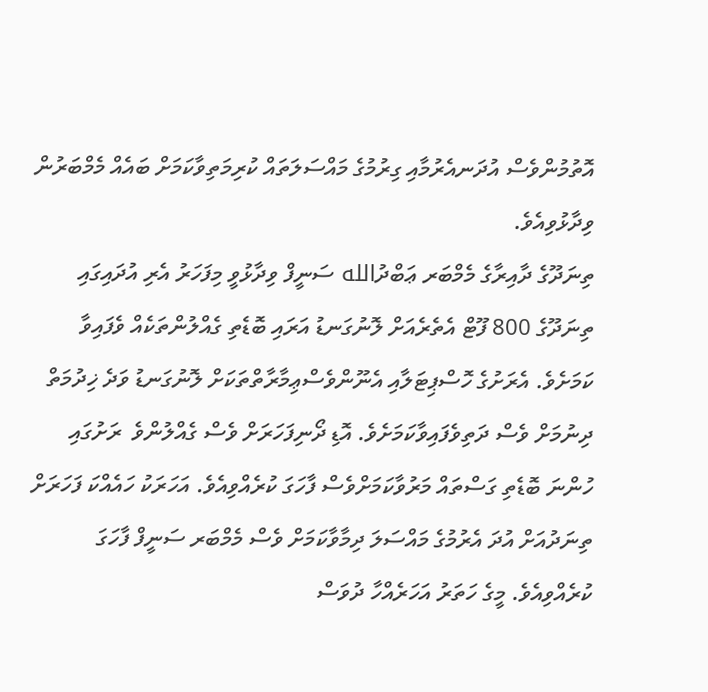އޮތުމުންވެސް އުދަނއެރުމާއި ގިރުމުގެ މައްސަލަތައް ކުރިމަތިވާކަމަށް ބައެއް މެމްބަރުން ވިދާޅުވިއެވެ.
ތިނަދޫގެ ދާއިރާގެ މެމްބަރ ޢަބްދުالله ސަނީފް ވިދާޅުވީ މިފަހަރު އެރި އުދައިގައި ތިނަދޫގެ 800 ފޫޓް އެތެރެއަށް ލޮނުގަނޑު އަރައި ބޮޑެތި ގެއްލުންތަކެއް ވެފައިވާ ކަމަށެވެ. އެރަށުގެ ހޮސްޕިޓަލާއި އެނޫންވެސްޢިމާރާތްތަކަށް ލޮނުގަނޑު ވަދެ ޚިދުމަތް ދިނުމަށް ވެސް ދަތިވެފައިވާކަމަށެވެ. އޮޑި ދޯނިފަހަރަށް ވެސް ގެއްލުންވެ  ރަށުގައި ހުންނަ ބޮޑެތި ގަސްތައް މަރުވާކަމަށްވެސް ފާހަގަ ކުރެއްވިއެވެ. އަހަރަކު ހައެއްކަ ފަހަރަށް ތިނަދުއަށް އުދަ އެރުމުގެ މައްސަލަ ދިމާވާކަމަށް ވެސް މެމްބަރ ސަނީފް ފާހަގަ ކުރެއްވިއެވެ. މީގެ ހަތަރު އަހަރެއްހާ ދުވަސް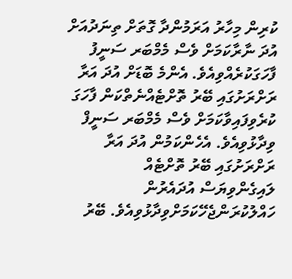ކުރިން މިހާރު އަރަމުންދާ ގޮތަށް ތިނަދުއަށް އުދަ ނާރާކަމަށް ވެސް މެމްބަރ ސަނީފު ފާހަގަކުރެއްވިއެވެ. އެންމެ ބޮޑަށް އުދަ އަރާ ރަށްރަށުގައި ބޭރު ތޮށްޓެއްނެތްކަން ފާހަގަ ކުރެވިފައިވާކަމަށް ވެސް މެމްބަރ ސަނީފް ވިދާޅުވިއެވެ. އެހެންކަމުން އުދަ އަރާ ރަށްރަށުގައި ބޭރު ތޮށްޓެއް ލައިގެންވިޔަސް އުދައެރުން ހައްލުކުރަންޖެހޭކަމަށްވިދާޅުވިއެވެ. ބޭރު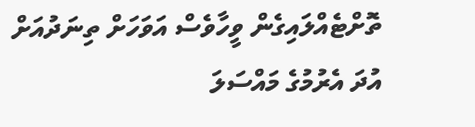ތޮށްޓެއްލައިގެން ވީހާވެސް އަވަހަށް ތިނަދުއަށް އުދަ އެރުމުގެ މައްސަލަ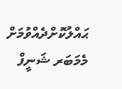ޙައްލުކޮށްދެއްވުމަށް މެމަބަރ ޝަނީފް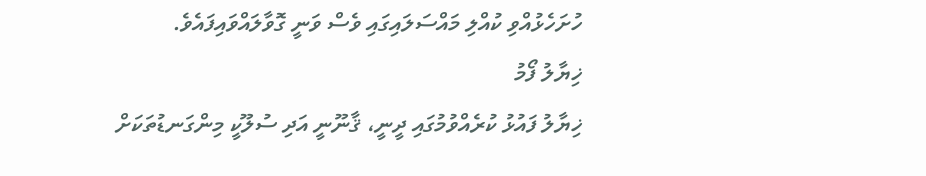ހުށަހެޅުއްވި ކުއްލި މައްސަލައިގައި ވެސް ވަނީ ގޮވާލައްވައިފައެވެ.
ޚިޔާލު ފޯމު
ޚިޔާލު ފައުޅު ކުރެއްވުމުގައި ދީނީ، ޤާނޫނީ އަދި ސުލޫކީ މިންގަނޑުތަކަށް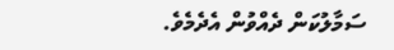ސަމާލުކަން ދެއްވުން އެދެމެވެ.